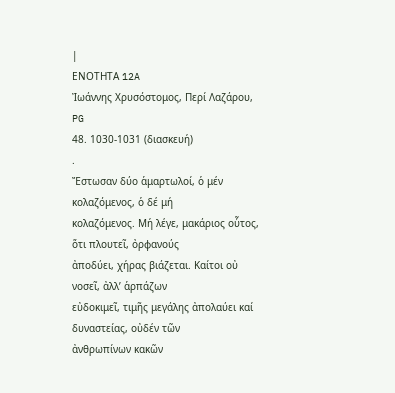|
ΕΝΟΤΗΤΑ 12A
Ἰωάννης Χρυσόστομος, Περί Λαζάρου,
PG
48. 1030-1031 (διασκευή)
.
Ἔστωσαν δύο ἁμαρτωλοί, ὁ μέν κολαζόμενος, ὁ δέ μή
κολαζόμενος. Μή λέγε, μακάριος οὗτος, ὅτι πλουτεῖ, ὀρφανούς
ἀποδύει, χήρας βιάζεται. Καίτοι οὐ νοσεῖ, ἀλλ’ ἁρπάζων
εὐδοκιμεῖ, τιμῆς μεγάλης ἀπολαύει καί δυναστείας, οὐδέν τῶν
ἀνθρωπίνων κακῶν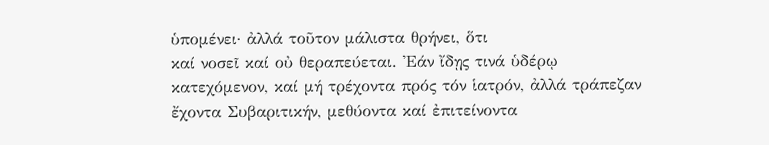ὑπομένει· ἀλλά τοῦτον μάλιστα θρήνει, ὅτι
καί νοσεῖ καί οὐ θεραπεύεται. Ἐάν ἴδῃς τινά ὑδέρῳ
κατεχόμενον, καί μή τρέχοντα πρός τόν ἱατρόν, ἀλλά τράπεζαν
ἔχοντα Συβαριτικήν, μεθύοντα καί ἐπιτείνοντα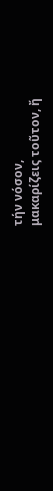τήν νόσον,
μακαρίζεις τοῦτον, ἤ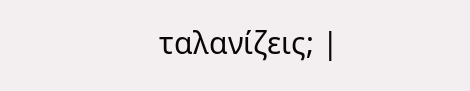ταλανίζεις; |